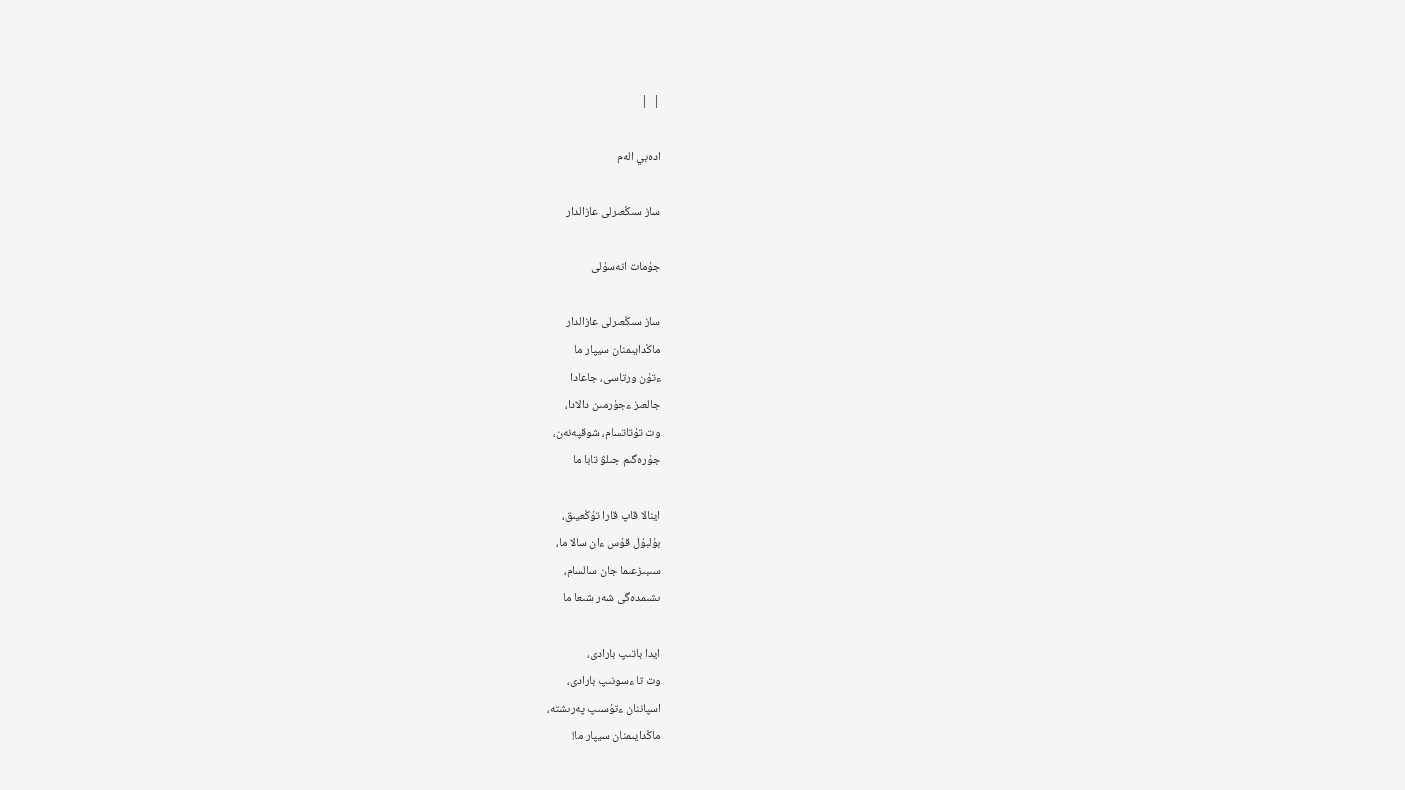|  |

ادەبي الەم

ساز سىڭعىرلى عازالدار

جۇمات انەسۇلى

ساز سىڭعىرلى عازالدار
ماڭدايىمنان سيپار ما
ءتۇن ورتاسى، جاعادا
جالعىز ءجۇرمىن دالادا،
وت تۇتاتسام، شوقپەنەن،
جۇرەگىم جىلۋ تابا ما

اينالا قاپ قارا تۇڭعيىق،
بۇلبۇل قۇس ءان سالا ما،
سىبىزعىما جان سالسام،
ىشىمدەگى شەر شىعا ما

ايدا باتىپ بارادى،
وت تا ءسونىپ بارادى،
اسپاننان ءتۇسىپ پەرىشتە،
ماڭدايىمنان سيپار ما!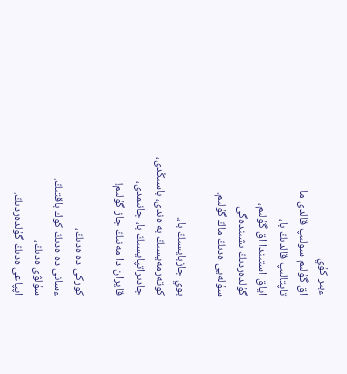ءبىر كۇي
اق گۇلىم سولىپ قالدى ما
تاپتالىپ قالدىڭ با،
اياق استىندا اق گۇلىم،
گۇلدەردىڭ ىشىندەگى
سۇلەيى ەدىڭ ماڭ گۇلىم.

بوي جازبايسىڭ با،.
كوتەرمەيسىڭ بە ەندى، باسىڭدى،
جادىراتپايسىڭ با، جانىمدى،
قايران دا مەنىڭ جاز گۇلىم!

كوركى دە ەدىڭ،
ءسانى دە ەدىڭ كوك باقتىڭ.
سۇلۋى ەدىڭ،
اپپاعى ەدىڭ گۇلدەردىڭ.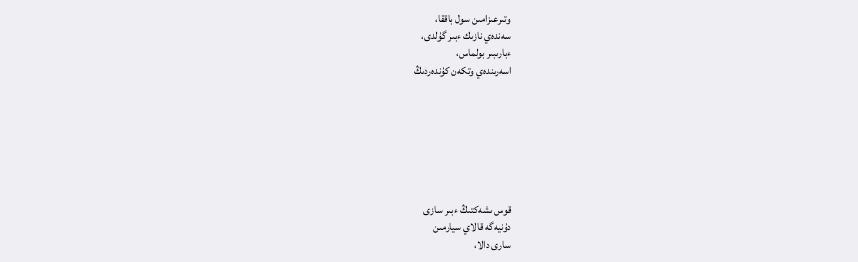وتىرعىزامىن سول باققا،
سەندەي نازىك ءبىر گۇلدى،
ءبارىبىر بولماس،
اسەرىندەي وتكەن كۇندەردىڭ







قوس ىشەكتىڭ ءبىر سازى
دۇنيەگە قالاي سيارمىن
سارى دالا،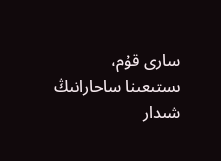سارى قۇم،
ىستىعىنا ساحارانىڭ
شىدار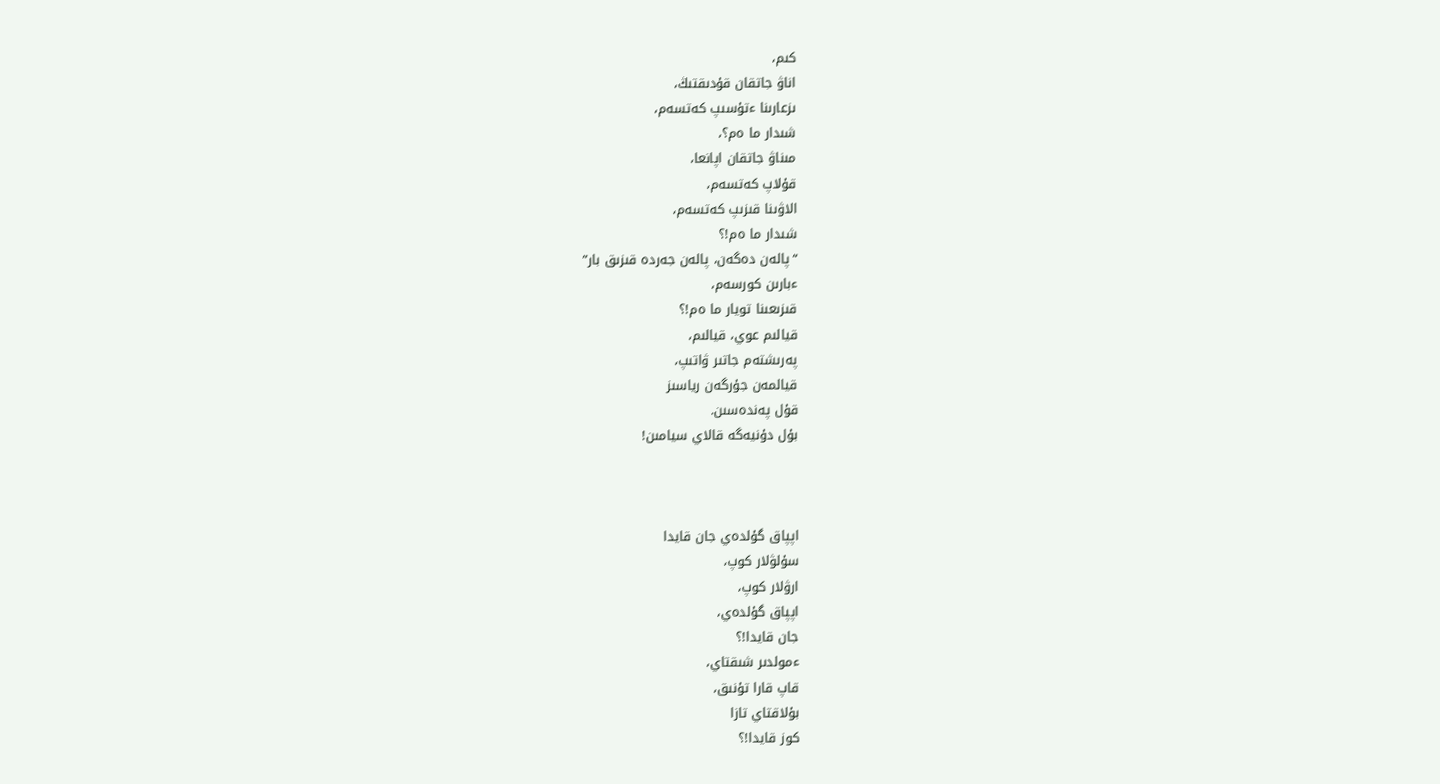كىم،
اناۋ جاتقان قۇدىقتىڭ،
ىزعارىنا ءتۇسىپ كەتسەم،
شىدار ما ەم؟،
مىناۋ جاتقان اپانعا،
قۇلاپ كەتسەم،
الاۋىنا قىزىپ كەتسەم،
شىدار ما ەم!؟
“پالەن دەگەن، پالەن جەردە قىزىق بار”
ءبارىن كورسەم،
قىزىعىنا تويار ما ەم!؟
قيالىم عوي، قيالىم،
پەرىشتەم جاتىر ۋاتىپ،
قيالمەن جۇرگەن رياسىز
قۇل پەندەسىن.
بۇل دۇنيەگە قالاي سيامىن!



اپپاق گۇلدەي جان قايدا
سۇلۋلار كوپ،
ارۋلار كوپ،
اپپاق گۇلدەي،
جان قايدا!؟
ءمولدىر شىقتاي،
قاپ قارا تۇنىق،
بۇلاقتاي تازا
كوز قايدا!؟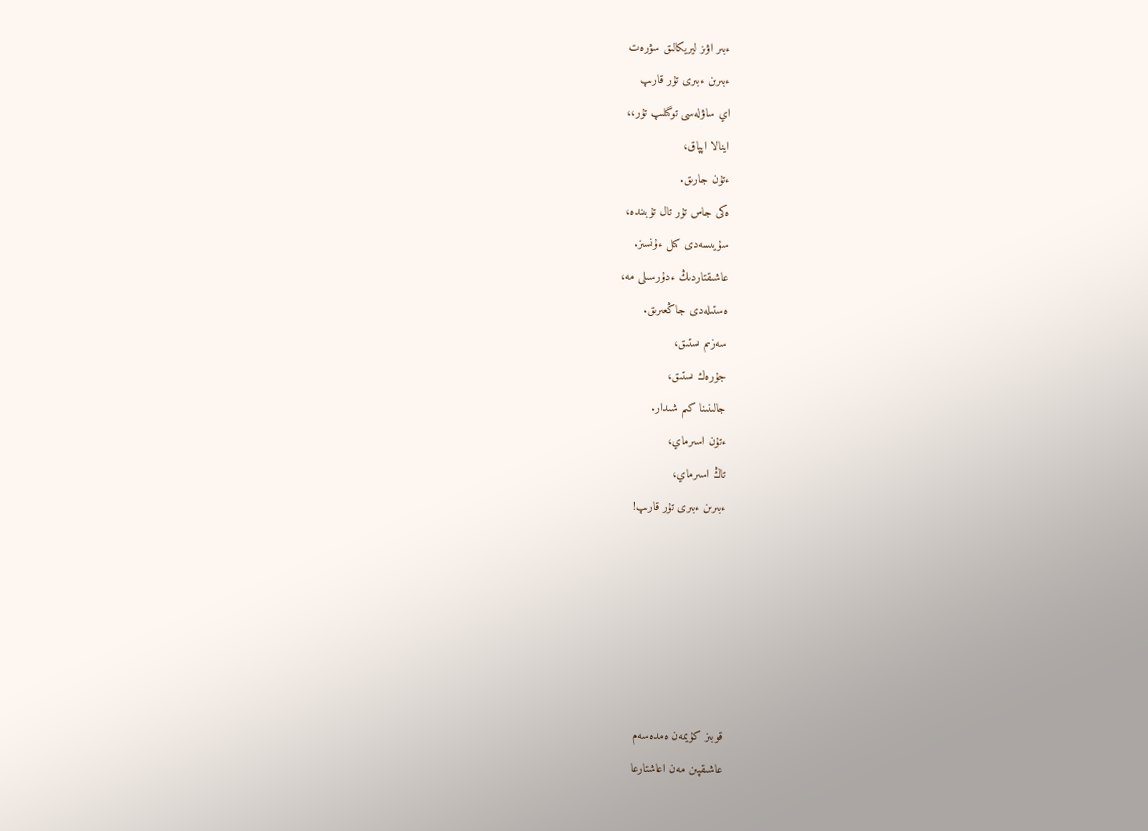ءبىر اۋىز ليريكالىق سۋرەت
ءبىرىن ءبىرى تۇر قارىپ
اي ساۋلەسى توگىلىپ تۇر،،
اينالا اپپاق،
ءتۇن جارىق.
ەكى جاس تۇر تال تۇبىندە،
سۇيىسەدى كىل ءۇنسىز.
عاشىقتاردىڭ ءدۇرسىلى مە،
ەستىلەدى جاڭعىرىق.
سەزىم ىستىق،
جۇرەك ىستىق،
جالىنىنا كىم شىدار.
ءتۇن اسىرماي،
تاڭ اسىرماي،
ءبىرىن ءبىرى تۇر قارىپ!






قوبىز كۇيمەن ەمدەسەم
عاشىقپىن مەن اعاشتارعا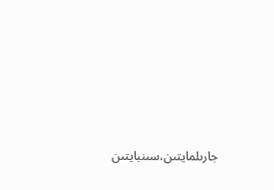جارىلمايتىن،سىنبايتىن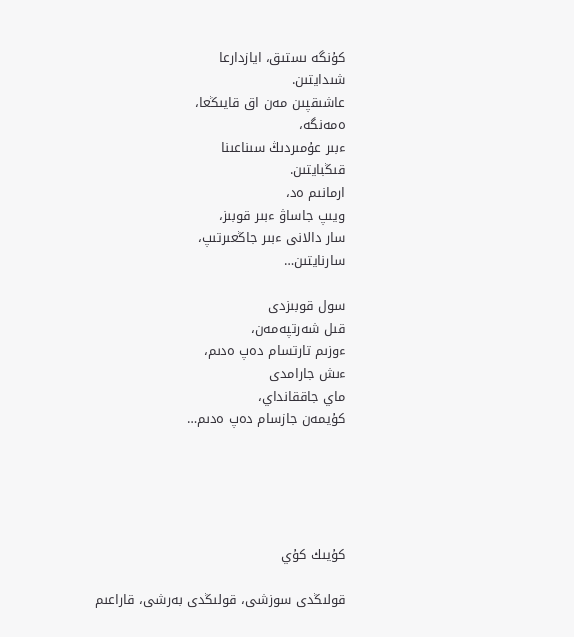كۇنگە ىستىق، ايازدارعا
شىدايتىن.
عاشىقپىن مەن اق قايىڭعا،
ەمەنگە،
ءبىر عۇمىردىڭ سىناعىنا
قىڭبايتىن.
ارمانىم ەد،
ويىپ جاساۋ ءبىر قوبىز،
سار دالانى ءبىر جاڭعىرتىپ،
سارنايتىن…

سول قوبىزدى
قىل شەرتپەمەن،
ءوزىم تارتسام دەپ ەدىم،
ءىش جارامدى
ماي جاققانداي،
كۇيمەن جازسام دەپ ەدىم…





كۇيىك كۇي

قولىڭدى سوزشى، قولىڭدى بەرشى، قاراعىم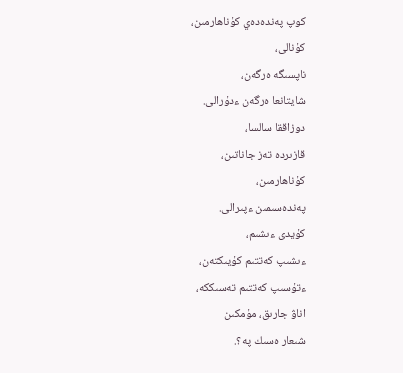كوپ پەندەدەي كۇناھارمىن،
كۇنالى،
ناپسىگە ەرگەن،
شايتانعا ەرگەن ءدۇرالى.
دوزاققا سالسا،
قازىردە تەز جاناتىن،
كۇناھارمىن،
پەندەسىمىن ءپىرالى.
كۇيدى ءىشىم،
ءىشىپ كەتتىم كۇيىكتەن،
ءتۇسىپ كەتتىم تەسىككە،
اناۋ جارىق، مۇمكىن
شىعار ەسىك پە؟.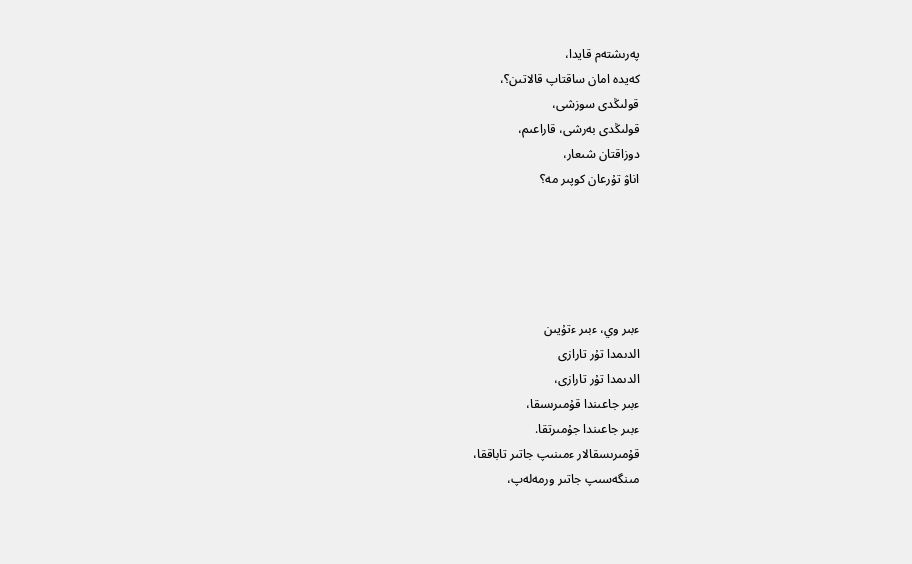پەرىشتەم قايدا،
كەيدە امان ساقتاپ قالاتىن؟،
قولىڭدى سوزشى،
قولىڭدى بەرشى، قاراعىم،
دوزاقتان شىعار،
اناۋ تۇرعان كوپىر مە؟





ءبىر وي، ءبىر ءتۇيىن
الدىمدا تۇر تارازى
الدىمدا تۇر تارازى،
ءبىر جاعىندا قۇمىرىسقا،
ءبىر جاعىندا جۇمىرتقا.
قۇمىرىسقالار ءمىنىپ جاتىر تاباققا،
مىنگەسىپ جاتىر ورمەلەپ،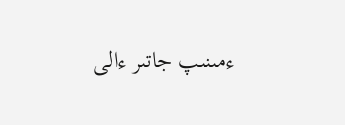ءمىنىپ جاتىر ءالى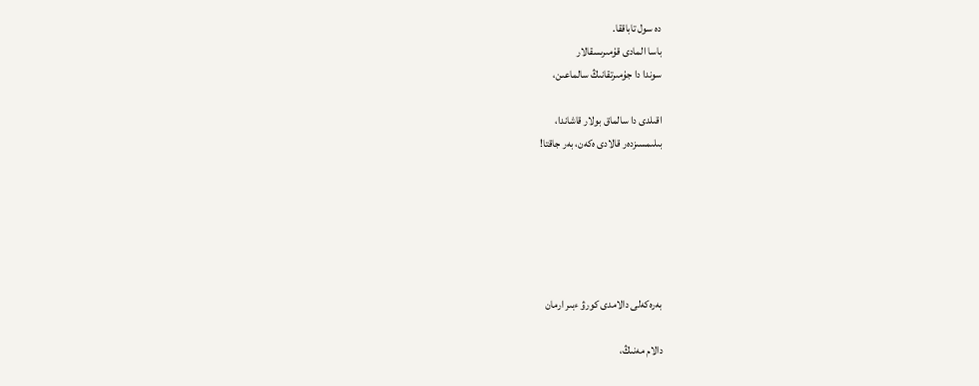دە سول تاباققا.
باسا المادى قۇمىرىسقالار
سوندا دا جۇمىرتقانىڭ سالماعىن،

اقىلدى دا سالماق بولار قاشاندا،
بىلىمسىزدەر قالادى ەكەن، بەر جاقتا!






بەرەكەلى دالامدى كورۋ ءبىر ارمان

دالام مەنىڭ،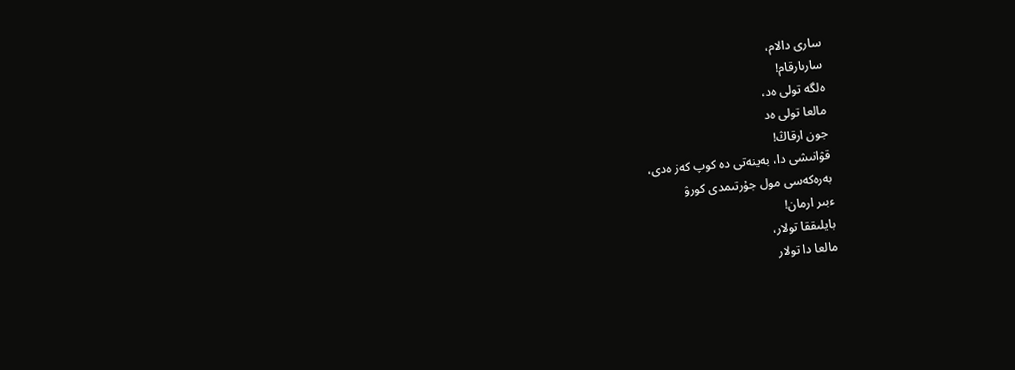سارى دالام،
سارىارقام!
ەلگە تولى ەد،
مالعا تولى ەد
جون ارقاڭ!
قۋانىشى دا، بەينەتى دە كوپ كەز ەدى،
بەرەكەسى مول جۇرتىمدى كورۋ
ءبىر ارمان!
بايلىققا تولار،
مالعا دا تولار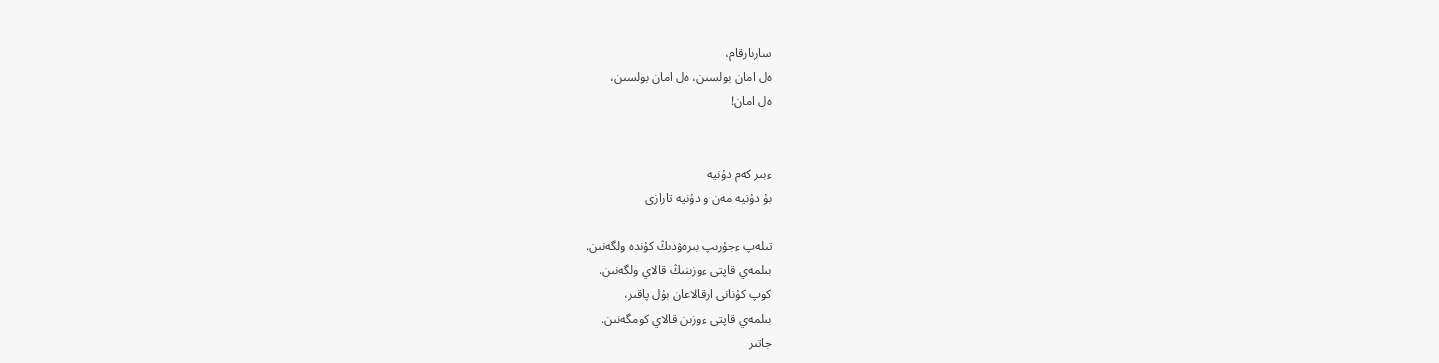سارىارقام،
ەل امان بولسىن، ەل امان بولسىن،
ەل امان!


ءبىر كەم دۇنيە
بۇ دۇنيە مەن و دۇنيە تارازى

تىلەپ ءجۇرىپ بىرەۋدىڭ كۇندە ولگەنىن.
بىلمەي قاپتى ءوزىنىڭ قالاي ولگەنىن.
كوپ كۇنانى ارقالاعان بۇل پاقىر،
بىلمەي قاپتى ءوزىن قالاي كومگەنىن.
جاتىر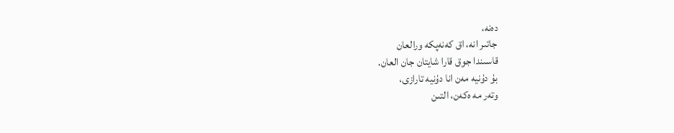دەنە،
جاتىر انە، اق كەنەپكە ورالعان
قاسىندا جوق قارا شايتان جان العان.
بۇ دۇنيە مەن انا دۇنيە تارازى،
وتەر مە ەكەن، التىن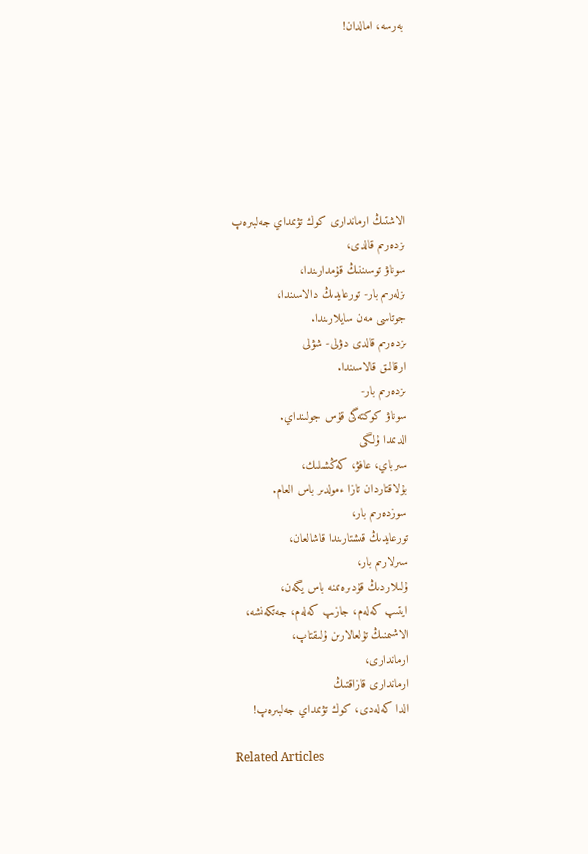بەرسە، امالدان!







الاشتىڭ ارماندارى كوك تۋىمداي جەلبىرەپ
ىزدەرىم قالدى،
سوناۋ توسىننىڭ قۇمدارىندا،
ىزلەرىم بار- تورعايدىڭ دالاسىندا،
جوتاسى مەن سايلارىندا.
ىزدەرىم قالدى دۋلى- شۋلى
ارقالىق قالاسىندا.
ىزدەرىم بار-
سوناۋ كوكتەگى قۇس جولىنداي.
الدىمدا ۇلگى
سىرباي، عافۋ، كەڭشىلىك،
بۇلاقتاردان تازا ءمولدىر باس العام.
سوزدەرىم بار،
تورعايدىڭ قىشتارىندا قاشالعان،
سىرلارىم بار،
ۇلىلاردىڭ قۇدىرەتىنە باس يگەن،
ايتىپ كەلەم، جازىپ كەلەم، جەتكەنشە،
الاشىمنىڭ تۇلعالارىن ۇلىقتاپ،
ارماندارى،
ارماندارى قازاقتىڭ
الدا كەلەدى، كوك تۋىمداي جەلبىرەپ!

Related Articles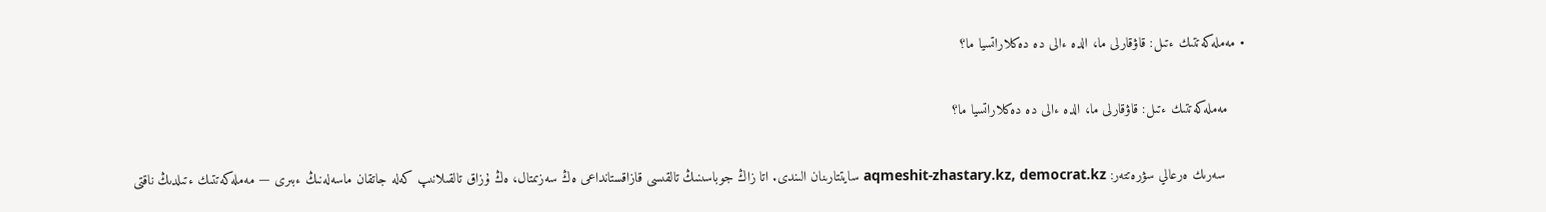• مەملەكەتتىك ءتىل: قاۋقارلى ما، الدە ءالى دە دەكلاراتسيا ما؟

    مەملەكەتتىك ءتىل: قاۋقارلى ما، الدە ءالى دە دەكلاراتسيا ما؟

     سەرىك ەرعالي سۋرەتتەر: aqmeshit-zhastary.kz, democrat.kz سايتتارىنان الىندى. اتا زاڭ جوباسىنىڭ تالقىسى قازاقستانداعى ەڭ سەزىمتال، ەڭ ۇزاق تالقىلانىپ كەلە جاتقان ماسەلەنىڭ ءبىرى — مەملەكەتتىك ءتىلدىڭ ناقتى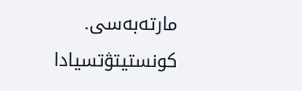مارتەبەسى. كونستيتۋتسيادا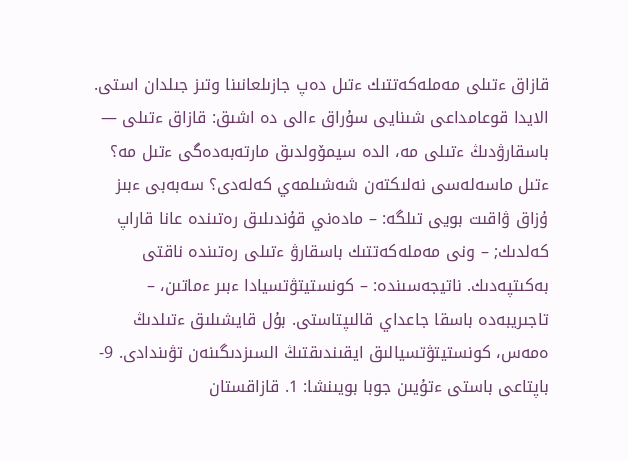قازاق ءتىلى مەملەكەتتىك ءتىل دەپ جازىلعانىنا وتىز جىلدان استى. الايدا قوعامداعى شىنايى سۇراق ءالى دە اشىق: قازاق ءتىلى — باسقارۋدىڭ ءتىلى مە، الدە سيمۆولدىق مارتەبەدەگى ءتىل مە؟ ءتىل ماسەلەسى نەلىكتەن شەشىلمەي كەلەدى؟ سەبەبى ءبىز ۇزاق ۋاقىت بويى تىلگە: – مادەني قۇندىلىق رەتىندە عانا قاراپ كەلدىك; – ونى مەملەكەتتىك باسقارۋ ءتىلى رەتىندە ناقتى بەكىتپەدىك. ناتيجەسىندە: – كونستيتۋتسيادا ءبىر ءماتىن، – تاجىريبەدە باسقا جاعداي قالىپتاستى. بۇل قايشىلىق ءتىلدىڭ ەمەس، كونستيتۋتسيالىق ايقىندىقتىڭ السىزدىگىنەن تۋىندادى. 9-باپتاعى باستى ءتۇيىن جوبا بويىنشا: 1. قازاقستان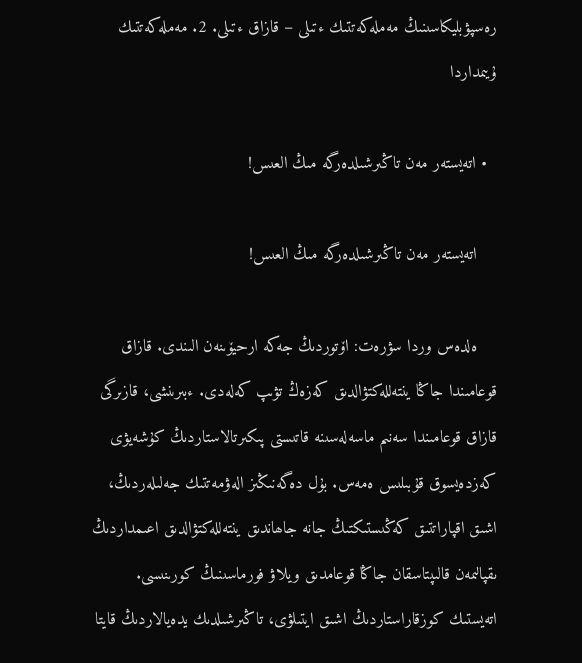رەسپۋبليكاسىنىڭ مەملەكەتتىك ءتىلى – قازاق ءتىلى. 2. مەملەكەتتىك ۇيىمداردا

  • اتەيستەر مەن تاڭىرشىلدەرگە مىڭ العىس!

    اتەيستەر مەن تاڭىرشىلدەرگە مىڭ العىس!

    ەلدەس وردا سۋرەت: اۆتوردىڭ جەكە ارحيۆىنەن الىندى. قازاق قوعامىندا جاڭا ينتەللەكتۋالدىق كەزەڭ تۋىپ كەلەدى. ءبىرىنشى، قازىرگى قازاق قوعامىندا سەنىم ماسەلەسىنە قاتىستى پىكىرتالاستاردىڭ كۇشەيۋى كەزدەيسوق قۇبىلىس ەمەس. بۇل دەگەنىڭىز الەۋمەتتىك جەلىلەردىڭ، اشىق اقپاراتتىق كەڭىستىكتىڭ جانە جاھاندىق ينتەللەكتۋالدىق اعىمداردىڭ ىقپالىمەن قالىپتاسقان جاڭا قوعامدىق ويلاۋ فورماسىنىڭ كورىنىسى. اتەيستىك كوزقاراستاردىڭ اشىق ايتىلۋى، تاڭىرشىلدىك يدەيالاردىڭ قايتا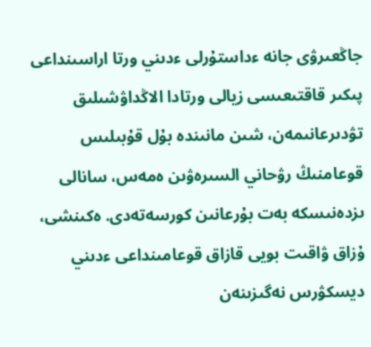جاڭعىرۋى جانە ءداستۇرلى ءدىني ورتا اراسىنداعى پىكىر قاقتىعىسى زيالى ورتادا الاڭداۋشىلىق تۋدىرعانىمەن، شىن مانىندە بۇل قۇبىلىس قوعامنىڭ رۋحاني السىرەۋىن ەمەس، سانالى ىزدەنىسكە بەت بۇرعانىن كورسەتەدى. ەكىنشى، ۇزاق ۋاقىت بويى قازاق قوعامىنداعى ءدىني ديسكۋرس نەگىزىنەن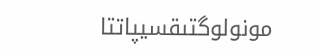مونولوگتىقسيپاتتا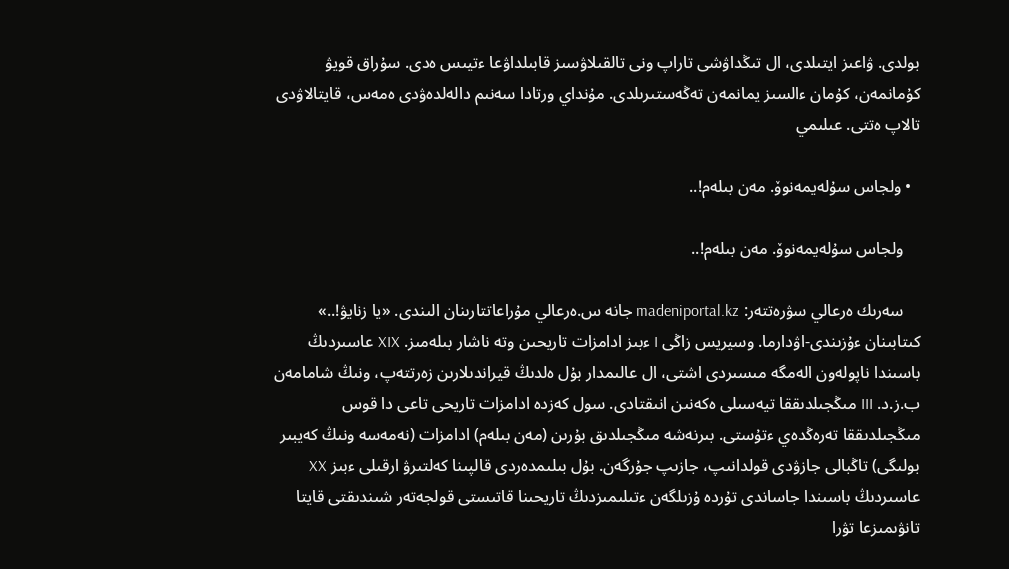بولدى. ۋاعىز ايتىلدى، ال تىڭداۋشى تاراپ ونى تالقىلاۋسىز قابىلداۋعا ءتيىس ەدى. سۇراق قويۋ كۇمانمەن، كۇمان ءالسىز يمانمەن تەڭەستىرىلدى. مۇنداي ورتادا سەنىم دالەلدەۋدى ەمەس، قايتالاۋدى تالاپ ەتتى. عىلىمي

  • ولجاس سۇلەيمەنوۆ. مەن بىلەم!..

    ولجاس سۇلەيمەنوۆ. مەن بىلەم!..

    سەرىك ەرعالي سۋرەتتەر: madeniportal.kz جانە س.ەرعالي مۇراعاتتارىنان الىندى. «يا زنايۋ!..» كىتابىنان ءۇزىندى-اۋدارما. وسيريس زاڭى I ءبىز ادامزات تاريحىن وتە ناشار بىلەمىز. XIX عاسىردىڭ باسىندا ناپولەون الەمگە مىسىردى اشتى، ال عالىمدار بۇل ەلدىڭ قيراندىلارىن زەرتتەپ، ونىڭ شامامەن ب.ز.د. III مىڭجىلدىققا تيەسىلى ەكەنىن انىقتادى. سول كەزدە ادامزات تاريحى تاعى دا قوس مىڭجىلدىققا تەرەڭدەي ءتۇستى. بىرنەشە مىڭجىلدىق بۇرىن (مەن بىلەم) ادامزات (نەمەسە ونىڭ كەيبىر بولىگى) تاڭبالى جازۋدى قولدانىپ، جازىپ جۇرگەن. بۇل بىلىمدەردى قالپىنا كەلتىرۋ ارقىلى ءبىز XX عاسىردىڭ باسىندا جاساندى تۇردە ۇزىلگەن ءتىلىمىزدىڭ تاريحىنا قاتىستى قولجەتەر شىندىقتى قايتا تانۋىمىزعا تۋرا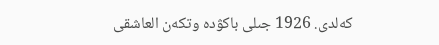كەلدى. 1926 جىلى باكۋدە وتكەن العاشقى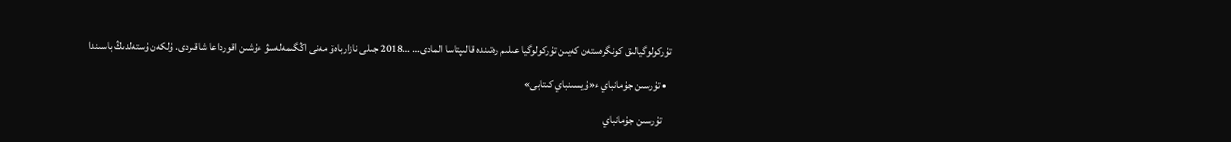تۇركولوگيالىق كونگرەستەن كەيىن تۇركولوگيا عىلىم رەتىندە قالىپتاسا المادى… …2018 جىلى نازارباەۆ مەنى اڭگىمەلەسۋ ءۇشىن اقورداعا شاقىردى. ۇلكەن ۇستەلدىڭ باسىندا

  • تۇرسىن جۇمانباي ء«ۇيسىنباي كىتابى»

    تۇرسىن جۇمانباي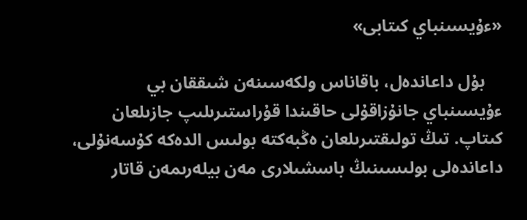«ءۇيسىنباي كىتابى»

    بۇل داعاندەل، باقاناس ولكەسىنەن شىققان بي ءۇيسىنباي جانۇزاقۇلى حاقىندا قۇراستىرىلىپ جازىلعان كىتاپ. تىڭ تولىقتىرىلعان ەڭبەكتە بولىس الدەكە كۇسەنۇلى، داعاندەلى بولىسىنىڭ باسشىلارى مەن بيلەرىمەن قاتار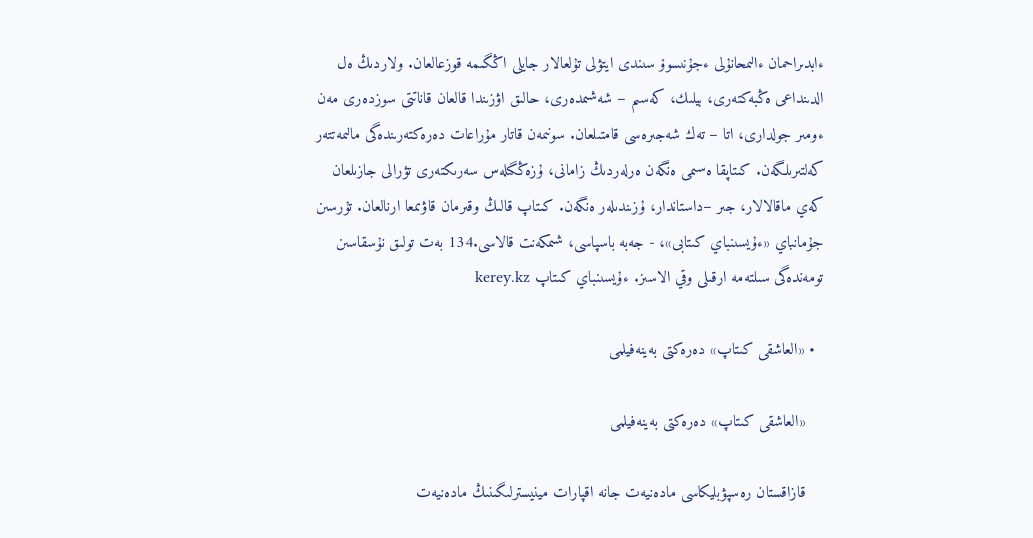ءابدىراحمان ءالىمحانۇلى ءجۇنىسوۆ سىندى ايتۋلى تۇلعالار جايلى اڭگىمە قوزعالعان. ولاردىڭ ەل الدىنداعى ەڭبەكتەرى، بيلىك، كەسىم – شەشىمدەرى، حالىق اۋزىندا قالعان قاناتتى سوزدەرى مەن ءومىر جولدارى، اتا – تەك شەجىرەسى قامتىلعان. سونىمەن قاتار مۇراعات دەرەكتەرىندەگى مالىمەتتەر كەلتىرىلگەن. كىتاپقا ەسىمى ەنگەن ەرلەردىڭ زامانى، ۇزەڭگىلەس سەرىكتەرى تۋرالى جازىلعان كەي ماقالالار، جىر –داستاندار، ۇزىندىلەر ەنگەن. كىتاپ قالىڭ وقىرمان قاۋىمعا ارنالعان. تۇرسىن جۇمانباي «ءۇيسىنباي كىتابى»، - جەبە باسپاسى، شىمكەنت قالاسى.134 بەت تولىق نۇسقاسىن تومەندەگى سىلتەمە ارقىلى وقي الاسىز. ءۇيسىنباي كىتاپ kerey.kz

  • «العاشقى كىتاپ» دەرەكتى بەينەفيلمى

    «العاشقى كىتاپ» دەرەكتى بەينەفيلمى

    قازاقستان رەسپۋبليكاسى مادەنيەت جانە اقپارات مينيسترلىگىنىڭ مادەنيەت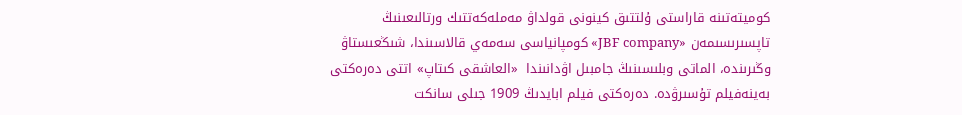كوميتەتىنە قاراستى ۇلتتىق كينونى قولداۋ مەملەكەتتىك ورتالىعىنىڭ تاپسىرىسىمەن «JBF company» كومپانياسى سەمەي قالاسىندا، شىڭعىستاۋ وڭىرىندە، الماتى وبلىسىنىڭ جامبىل اۋدانىندا  «العاشقى كىتاپ» اتتى دەرەكتى بەينەفيلم تۇسىرۋدە. دەرەكتى فيلم ابايدىڭ 1909 جىلى سانكت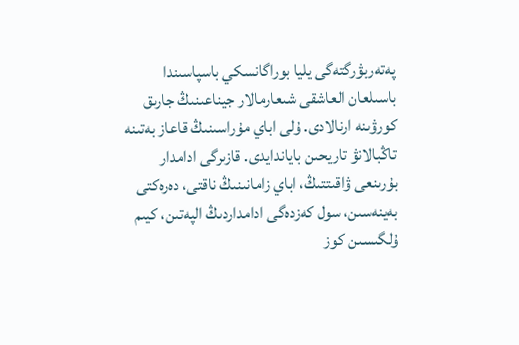پەتەربۋرگتەگى يليا بوراگانسكي باسپاسىندا باسىلعان العاشقى شىعارمالار جيناعىنىڭ جارىق كورۋىنە ارنالادى. ۇلى اباي مۇراسىنىڭ قاعاز بەتىنە تاڭبالانۋ تاريحىن باياندايدى. قازىرگى ادامدار بۇرىنعى ۋاقىتتىڭ، اباي زامانىنىڭ ناقتى، دەرەكتى بەينەسىن، سول كەزدەگى ادامداردىڭ الپەتىن، كيىم ۇلگىسىن كوز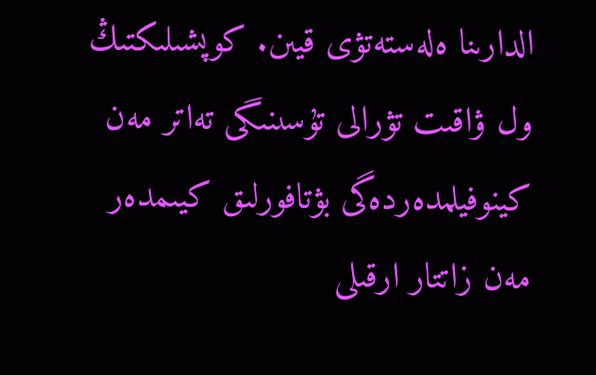الدارىنا ەلەستەتۋى قيىن. كوپشىلىكتىڭ ول ۋاقىت تۋرالى تۇسىنىگى تەاتر مەن كينوفيلمدەردەگى بۋتافورلىق كيىمدەر مەن زاتتار ارقىلى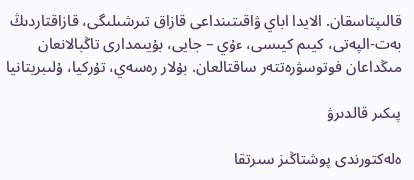قالىپتاسقان. الايدا اباي ۋاقىتىنداعى قازاق تىرشىلىگى، قازاقتاردىڭ بەت-الپەتى، كيىم كيىسى، ءۇي – جايى، بۇيىمدارى تاڭبالانعان مىڭداعان فوتوسۋرەتتەر ساقتالعان. بۇلار رەسەي، تۇركيا، ۇلىبريتانيا

پىكىر قالدىرۋ

ەلەكتورندى پوشتاڭىز سىرتقا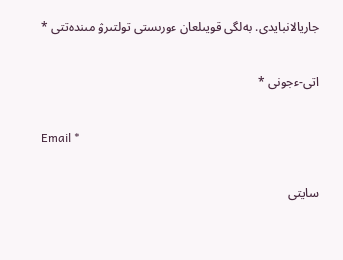جاريالانبايدى. بەلگى قويىلعان ءورىستى تولتىرۋ مىندەتتى *

اتى-ءجونى *

Email *

سايتى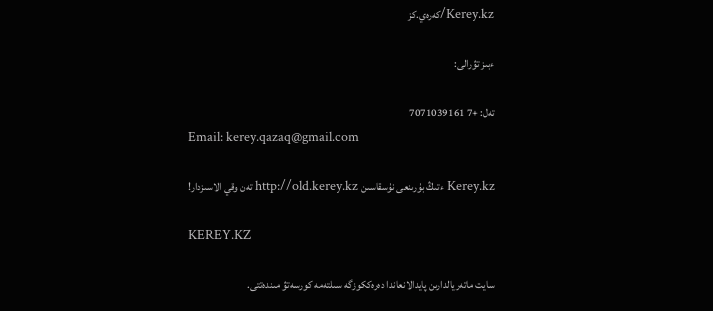Kerey.kz/كەرەي.كز

ءبىز تۋرالى:

تەل: +7 7071039161
Email: kerey.qazaq@gmail.com

Kerey.kz ءتىڭ بۇرىنعى نۇسقاسىن http://old.kerey.kz تەن وقي الاسىزدار!

KEREY.KZ

سايت ماتەريالدارىن پايدالانعاندا دەرەككوزگە سىلتەمە كورسەتۋ مىندەتتى.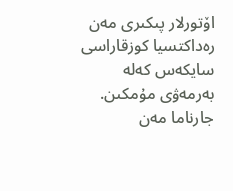اۆتورلار پىكىرى مەن رەداكتسيا كوزقاراسى سايكەس كەلە بەرمەۋى مۇمكىن. جارناما مەن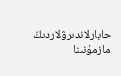حابارلاندىرۋلاردىڭ مازمۇنىنا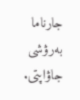جارناما بەرۋشى جاۋاپتى.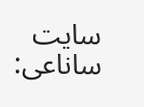سايت ساناعى: